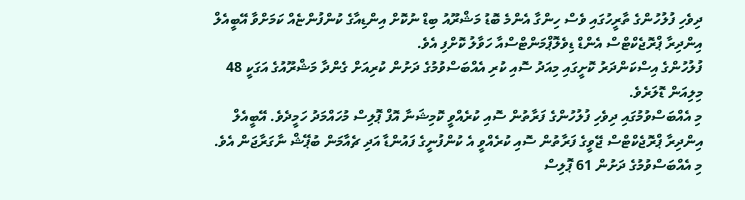ދިވެހި ފުލުހުންގެ ތާރީހުގައި ވެސް ހިންގާ އެންމެ ބޮޑު މަޝްރޫއު ބިޑް ނުކޮށް އިންޑިއާގެ ކުންފުންޏެއް ކަމަށްވާ އޭބީއެލް އިންދިރާ ޕްރޮޖެކްޓްސް އެންޑް ޑިވެލޮޕްމަންޓްސްއާ ހަވާލު ކޮށްފި އެވެ.
ފުލުހުންގެ އިސްކަންދަރު ކޮށީގައި މިއަދު ސޮއި ކުރި އެއްބަސްވުމުގެ ދަށުން ކުރިއަށް ގެންދާ މަޝްރޫއުގެ އަގަކީ 48 މިލިއަން ޑޮލަރެވެ.
މި އެއްބަސްވުމުގައި ދިވެހި ފުލުހުންގެ ފަރާތުން ސޮއި ކުރެއްވީ ކޮމިޝަނާ އޮފް ޕޮލިސް މުހައްމަދު ހަމީދެވެ. އޭބީއެލް އިންދިރާ ޕްރޮޖެކްޓްސް ޖޭވީގެ ފަރާތުން ސޮއި ކުރެއްވީ އެ ކުންފުނީގެ ފައުންޑާ އަދި ޗެއާމަން ބުޕޭޝް ނާގަރާޖަން އެވެ.
މި އެއްބަސްވުމުގެ ދަށުން 61 ޕޮލިސް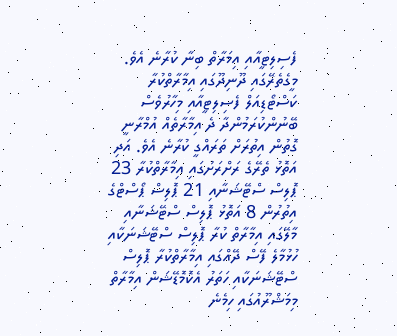ފެސިލިޓީއާއި އިމަރާތް ބިނާ ކުރާނެ އެވެ. މީގެތެރޭގައި ދޫނިދޫގައި އިމާރާތްކުރާ ކަސްޓޯޑިއަލް ފެސިލިޓީއާއި މިހާރުވެސް ބޭނުންކުރަމުންދާ ދެ އިމާރާތެއް އުމްރާނީ ގޮތުން އިތުރަށް ތަރައްގީ ކުރާނެ އެވެ. އަދި އަތޮޅު ތެރޭގެ ރަށްރަށުގައި އިމާރާތްކުރާ 23 ޕޮލިސް ސްޓޭޝަނާއި 21 ޕޮލިސް ޕޯސްޓްގެ އިތުރުން 8 އަތޮޅު ޕޮލިސް ސްޓޭޝަނާއި މާލޭގައި އިމާރާތް ކުރާ ޕޮލިސް ސްޓޭޝަނަކާއި ހުޅުމާލެ ފޭސް ދޭއްގައި އިމާރާތްކުރާ ޕޮލިސް ސްޓޭޝަނަކާއި ހަތަރު އެކޮމޮޑޭޝަން އިމާރާތް މިމަޝްރޫއުގައި ހިމެނެ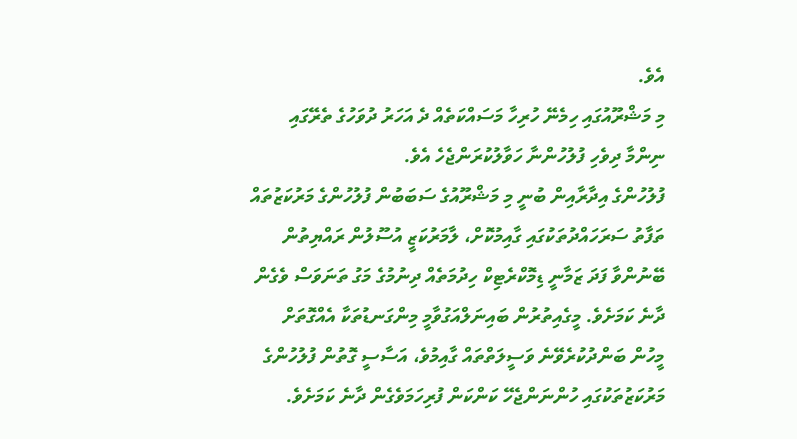އެވެ.
މި މަޝްރޫއުގައި ހިމެނޭ ހުރިހާ މަސައްކަތެއް ދެ އަހަރު ދުވަހުގެ ތެރޭގައި ނިންމާ ދިވެހި ފުލުހުންނާ ހަވާލުކުރަންޖެހެ އެވެ.
ފުލުހުންގެ އިދާރާއިން ބުނީ މި މަޝްރޫއުގެ ސަބަބުން ފުލުހުންގެ މަރުކަޒުތައް ތަފާތު ސަރަހައްދުތަކުގައި ގާއިމުކޮށް، ލާމަރުކަޒީ އުސޫލުން ރައްޔިތުން ބޭނުންވާ ފަދަ ޒަމާނީ ޑިމޮކްރެޓިކް ހިދުމަތެއް ދިނުމުގެ މަގު ތަނަވަސް ވެގެން ދާނެ ކަމަށެވެ. މީގެއިތުރުން ބައިނަލްއަގުވާމީ މިންގަނޑުތަކާ އެއްގޮތަށް މީހުން ބަންދުކުރެވޭނެ ވަސީލަތްތައް ގާއިމުވެ، އަސާސީ ގޮތުން ފުލުހުންގެ މަރުކަޒުތަކުގައި ހުންނަންޖެހޭ ކަންކަން ފުރިހަމަވެގެން ދާނެ ކަމަށެވެ.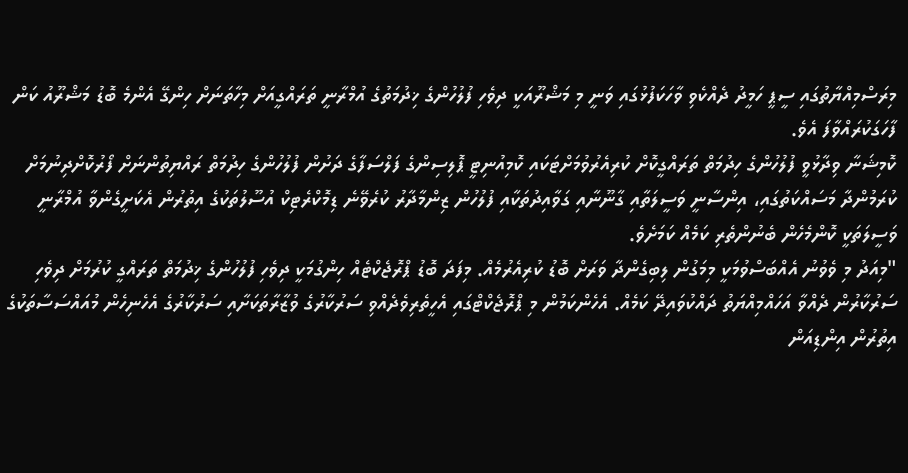މިރަސްމިއްޔާތުގައި ސީޕީ ހަމީދު ދެއްކެވި ވާހަކަފުޅުގައި ވަނީ މި މަޝްރޫއަކީ ދިވެހި ފުލުހުންގެ ޚިދުމަތުގެ އުމްރާނީ ތަރައްގީއަށް މިހާތަނަށް ހިންގޭ އެންމެ ބޮޑު މަޝްރޫއު ކަން ފާހަގަކުރައްވާފަ އެވެ.
ކޮމިޝަނާ ވިދާޅުވީ ފުލުހުންގެ ހިދުމަތް ތަރައްގީކޮށް ކުރިއެރުވުމަށްޓަކައި ކޮމިއުނިޓީ ޕޮލިސިންގެ ފަލްސަފާގެ ދަށުން ފުލުހުންގެ ހިދުމަތް ރައްޔިތުންނަށް ފޯރުކޮށްދިނުމަށް ކުރަމުންދާ މަސައްކަތުގައި، އިންސާނީ ވަސީލަތާއި ގާނޫނާއި ގަވާއިދުތަކާއި ފުލުހުން ޒިންމާދާރު ކުރެވޭނެ ޑިމޮކްރެޓިކް އުސޫލުތަކުގެ އިތުރުން އެކަށީގެންވާ އުމްރާނީ ވަސީލަތަކީ ކޮންމެހެން ބެނުންތެރި ކަމެއް ކަމަށެވެ.
"މިއަދު މި ވެވުނު އެއްބަސްވުމަކީ މިމަގުން ލިބިގެންދާ ވަރަށް ބޮޑު ކުރިއެރުމެއް. މިފަދަ ބޮޑު ޕްރޮޖެކްޓެއް ހިންގުމަކީ ދިވެހި ފުލުހުންގެ ޚިދުމަތް ތަރައްގީ ކުރުމަށް ދިވެހި ސަރުކާރުން ދެއްވާ އަހައްމިއްޔަތު ދައްކުވައިދޭ ކަމެއް. އެހެންކަމުން މި ޕްރޮޖެކްޓްގައި އެހީތެރިވެދެއްވި ސަރުކާރުގެ ވުޒާރާތަކަށާއި ސަރުކާރުގެ އެހެނިހެން މުއައްސަސާތަކުގެ އިތުރުން އިންޑިއަން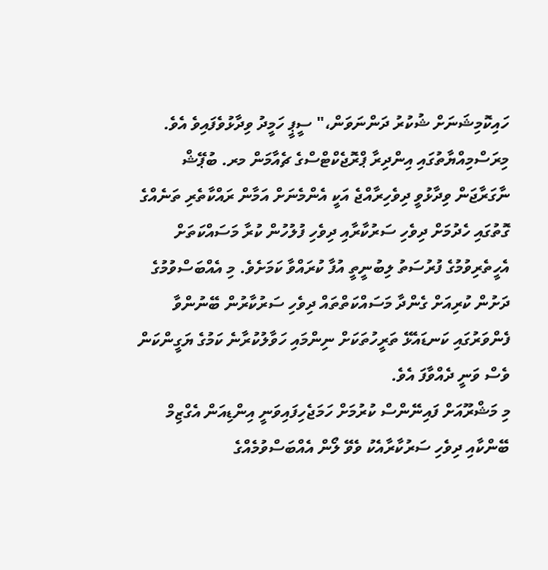ހައިކޮމިޝަނަށް ޝުކުރު ދަންނަވަން،" ސީޕީ ހަމީދު ވިދާޅުވެފައިވެ އެވެ.
މިރަސްމިއްޔާތުގައި އިންދިރާ ޕްރޮޖެކްޓްސްގެ ޗެއާމަން މރ. ބުޕޭޝް ނާގަރާޖަން ވިދާޅުވީ ދިވެހިރާއްޖެ އަކީ އެންމެނަށް އަމާން ރައްކާތެރި ތަނެއްގެ ގޮތުގައި ހެދުމަށް ދިވެހި ސަރުކާރާއި ދިވެހި ފުލުހުން ކުރާ މަސައްކަތަށް އެހީތެރިވުމުގެ ފުރުސަތު ލިބުނީތީ އުފާ ކުރައްވާ ކަމަށެވެ. މި އެއްބަސްވުމުގެ ދަށުން ކުރިއަށް ގެންދާ މަސައްކަތްތައް ދިވެހި ސަރުކާރުން ބޭނުންވާ ފެންވަރުގައި ކަނޑައެޅޭ ތަރީހުތަކަށް ނިންމައި ހަވާލުކުރާނެ ކަމުގެ ޔަގީންކަން ވެސް ވަނީ ދެއްވާފަ އެވެ.
މި މަޝްރޫއަށް ފައިނޭންސް ކުރުމަށް ހަމަޖެހިފައިވަނީ އިންޑިއަން އެގްޒިމް ބޭންކާއި ދިވެހި ސަރުކާރާއެކު ވެވޭ ލޯން އެއްބަސްވުމެއްގެ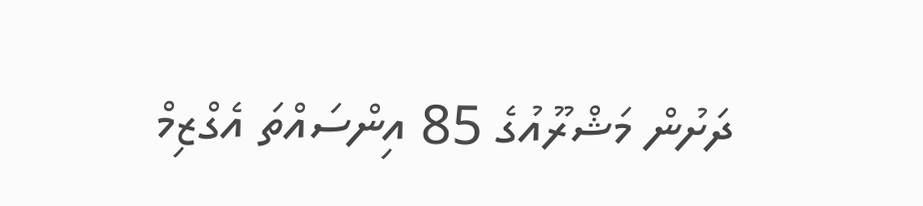ދަށުން މަޝްރޫއުގެ 85 އިންސައްތަ އެގްޒިމް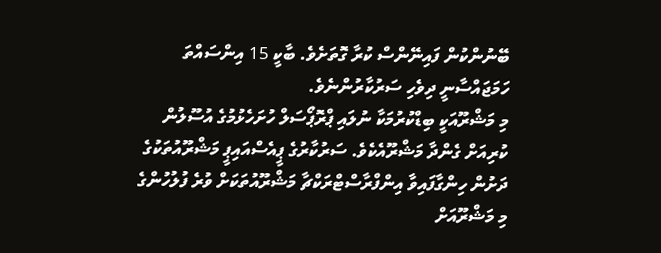ބޭނުންކުން ފައިނޭންސް ކުރާ ގޮތަށެވެ. ބާކީ 15 އިންސައްތަ ހަމަޖައްސާނީ ދިވެހި ސަރުކާރުންނެވެ.
މި މަޝްރޫއަކީ ބިޑްކުރުމަކާ ނުލައި ޕްރޮޕޯސަލް ހުށަހެޅުމުގެ އުސޫލުން ކުރިއަށް ގެންދާ މަޝްރޫއެކެވެ. ސަރުކާރުގެ ޕީއެސްއައިޕީ މަޝްރޫއުތަކުގެ ދަށުން ހިންގާފައިވާ އިންފްރާސްޓްރަކްޗާ މަޝްރޫއުތަކަށް ވުރެ ފުލުހުންގެ މި މަޝްރޫއަށް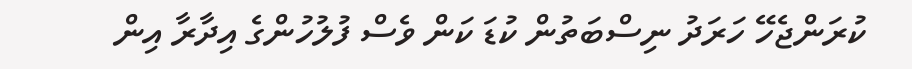ކުރަންޖެހޭ ހަރަދު ނިސްބަތުން ކުޑަ ކަން ވެސް ފުލުހުންގެ އިދާރާ އިން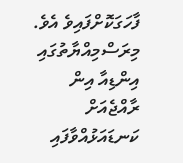ފާހަގަކޮށްފައިވެ އެވެ.
މިރަސްމިއްޔާތުގައި އިންޑިއާ އިން ރާއްޖެއަށް ކަނޑައަޅުއްވާފައި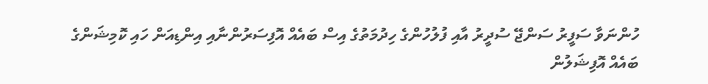ހުންނަވާ ސަފީރު ސަންޖޭ ސުދީރު އާއި ފުލުހުންގެ ހިދުމަތުގެ އިސް ބައެއް އޮފިސަރުންނާއި އިންޑިއަން ހައި ކޮމިޝަންގެ ބައެއް އޮފިޝަލުން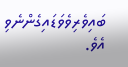ބައިވެރިވެވަޑައިގެންނެވި އެވެ.